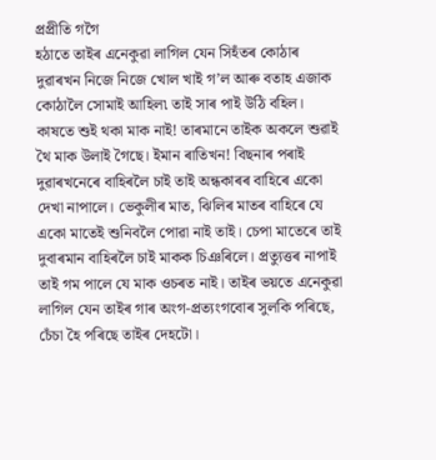প্ৰপ্ৰীতি গগৈ
হঠাতে তাইৰ এনেকুৱা লাগিল যেন সিহঁতৰ কোঠাৰ দুৱাৰখন নিজে নিজে খোল খাই গ’ল আৰু বতাহ এজাক কোঠালৈ সোমাই আহিল৷ তাই সাৰ পাই উঠি বহিল। কাষতে শুই থকা মাক নাই! তাৰমানে তাইক অকলে শুৱাই থৈ মাক উলাই গৈছে। ইমান ৰাতিখন! বিছনাৰ পৰাই দুৱাৰখনেৰে বাহিৰলৈ চাই তাই অন্ধকাৰৰ বাহিৰে একো দেখা নাপালে। ভেকুলীৰ মাত, ঝিলিৰ মাতৰ বাহিৰে যে একো মাতেই শুনিবলৈ পোৱা নাই তাই। চেপা মাতেৰে তাই দুবাৰমান বাহিৰলৈ চাই মাকক চিঞৰিলে। প্ৰত্যুত্তৰ নাপাই তাই গম পালে যে মাক ওচৰত নাই। তাইৰ ভয়তে এনেকুৱা লাগিল যেন তাইৰ গাৰ অংগ-প্ৰত্যংগবোৰ সুলকি পৰিছে, চেঁচা হৈ পৰিছে তাইৰ দেহটো।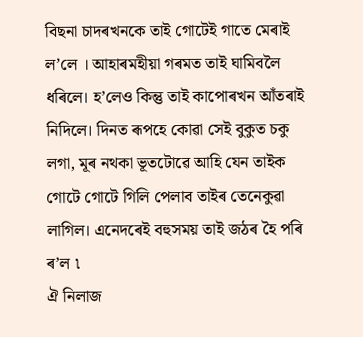বিছনা চাদৰখনকে তাই গোটেই গাতে মেৰাই ল’লে । আহাৰমহীয়া গৰমত তাই ঘামিবলৈ ধৰিলে। হ’লেও কিন্তু তাই কাপোৰখন আঁতৰাই নিদিলে। দিনত ৰূপহে কোৱা সেই বুকুত চকু লগা, মূৰ নথকা ভূতটোৱে আহি যেন তাইক গোটে গোটে গিলি পেলাব তাইৰ তেনেকুৱা লাগিল। এনেদৰেই বহুসময় তাই জঠৰ হৈ পৰি ৰ’ল ৷
ঐ নিলাজ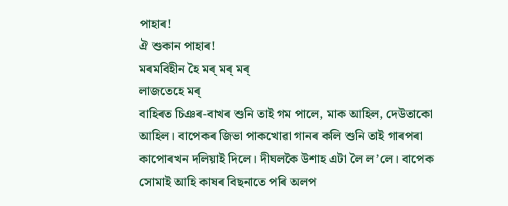পাহাৰ!
ঐ শুকান পাহাৰ!
মৰমবিহীন হৈ মৰ্ মৰ্ মৰ্
লাজতেহে মৰ্
বাহিৰত চিঞৰ-বাখৰ শুনি তাই গম পালে, মাক আহিল, দেউতাকো আহিল। বাপেকৰ জিভা পাকখোৱা গানৰ কলি শুনি তাই গাৰপৰা কাপোৰখন দলিয়াই দিলে। দীঘলকৈ উশাহ এটা লৈ ল’লে। বাপেক সোমাই আহি কাষৰ বিছনাতে পৰি অলপ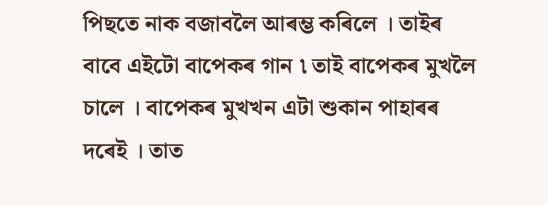পিছতে নাক বজাবলৈ আৰম্ভ কৰিলে । তাইৰ বাবে এইটো বাপেকৰ গান ৷ তাই বাপেকৰ মুখলৈ চালে । বাপেকৰ মুখখন এটা শুকান পাহাৰৰ দৰেই । তাত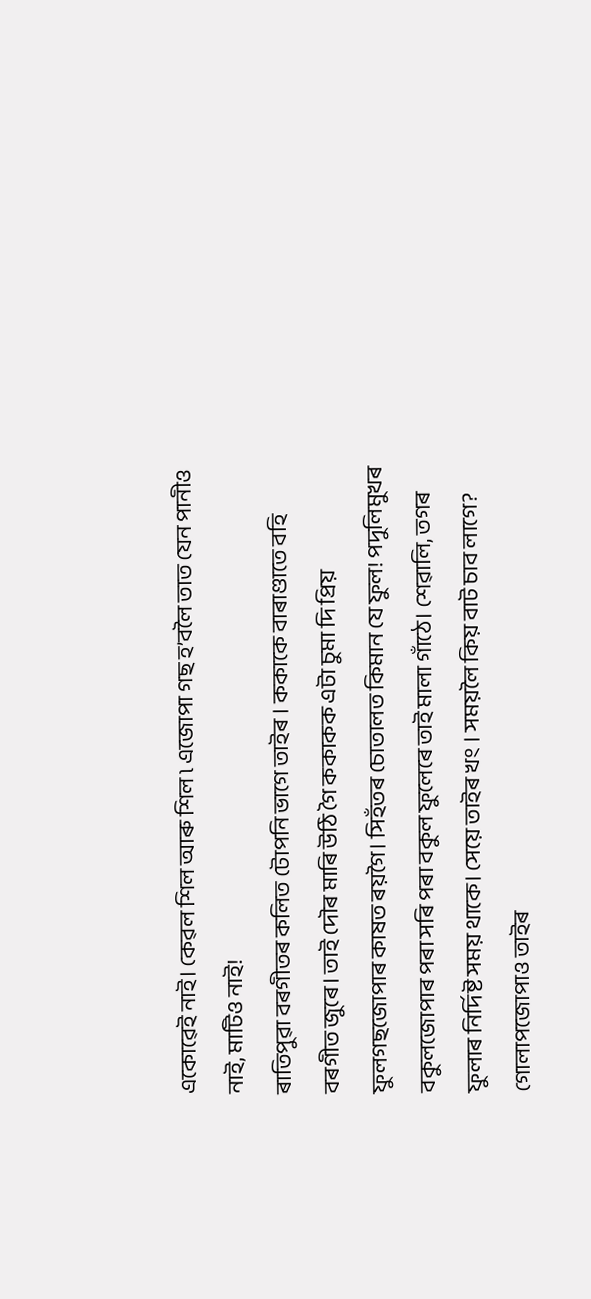একোৱেই নাই। কেৱল শিল আৰু শিল ৷ এজোপা গছ হ’বলৈ তাত যেন পানীও নাই, মাটিও নাই!
ৰাতিপুৱা বৰগীতৰ কলিত টোপনি ভাগে তাইৰ । ককাকে বাৰাণ্ডাতে বহি বৰগীত জুৰে। তাই দৌৰ মাৰি উঠি গৈ ককাকক এটা চুমা দি প্রিয় ফুলগছজোপাৰ কাষত ৰয়গৈ। সিহঁতৰ চোতালত কিমান যে ফুল! পদুলিমুখৰ বকুলজোপাৰ পৰা সৰি পৰা বকুল ফুলেৰে তাই মালা গাঁঠে। শেৱালি, তগৰ ফুলাৰ নিৰ্দিষ্ট সময় থাকে। সেয়ে তাইৰ খং । সময়লৈ কিয় বাট চাব লাগে? গোলাপজোপাও তাইৰ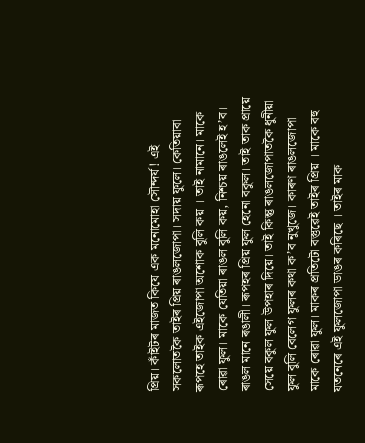প্ৰিয়। কাঁইটৰ মাজত কিযে এক মনোমোহা সৌন্দর্য! এই সকলোতকৈ তাইৰ প্ৰিয় ৰাঙলজোপা। সদায় ফুলে। কেতিয়াবা ৰূপহে তাইক এইজোপা অশোক বুলি কয় । তাই নামানে। মাকে ৰোৱা ফুল। মাকে যেতিয়া ৰাঙল বুলি কয়, নিশ্চয় ৰাঙলেই হ’ব। ৰাঙল মানে ৰঙালী। ৰূপহৰ প্রিয় ফুল হেনো বকুল। তাই তাক প্ৰায়ে সেয়ে বকুল ফুল উপহাৰ দিয়ে। তাই কিন্তু ৰাঙলজোপাতকৈ ধুনীয়া ফুল বুলি বেলেগ ফুলৰ কথা ক’ব নুখুজে। কাৰণ ৰাঙলজোপা মাকে ৰোৱা ফুল। মাকৰ প্ৰতিটো বস্তুৱেই তাইৰ প্ৰিয় । মাকে বহু যতনেৰে এই ফুলজোপা ডাঙৰ কৰিছে । তাইৰ মাক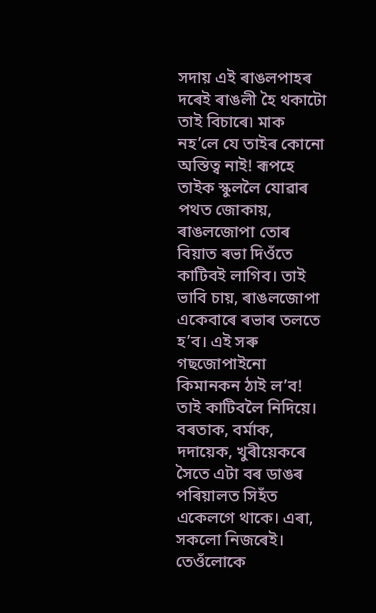সদায় এই ৰাঙলপাহৰ দৰেই ৰাঙলী হৈ থকাটো তাই বিচাৰে৷ মাক নহ’লে যে তাইৰ কোনো অস্তিত্ব নাই! ৰূপহে তাইক স্কুললৈ যোৱাৰ পথত জোকায়, ৰাঙলজোপা তোৰ বিয়াত ৰভা দিওঁতে কাটিবই লাগিব। তাই ভাবি চায়, ৰাঙলজোপা একেবাৰে ৰভাৰ তলতে হ’ব। এই সৰু গছজোপাইনো কিমানকন ঠাই ল’ব! তাই কাটিবলৈ নিদিয়ে।
বৰতাক, বৰ্মাক, দদায়েক, খুৰীয়েকৰে সৈতে এটা বৰ ডাঙৰ পৰিয়ালত সিহঁত একেলগে থাকে। এৰা, সকলো নিজৰেই। তেওঁলোকে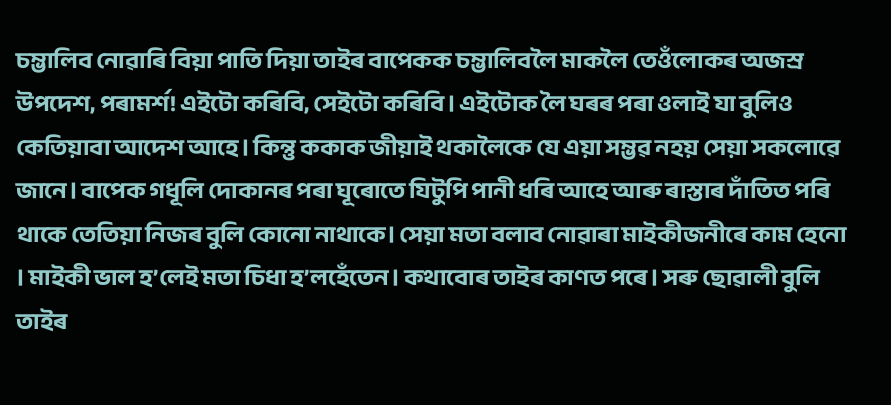চম্ভালিব নোৱাৰি বিয়া পাতি দিয়া তাইৰ বাপেকক চম্ভালিবলৈ মাকলৈ তেওঁলোকৰ অজস্ৰ উপদেশ, পৰামৰ্শ! এইটো কৰিবি, সেইটো কৰিবি। এইটোক লৈ ঘৰৰ পৰা ওলাই যা বুলিও কেতিয়াবা আদেশ আহে। কিন্তু ককাক জীয়াই থকালৈকে যে এয়া সম্ভৱ নহয় সেয়া সকলোৱে জানে। বাপেক গধূলি দোকানৰ পৰা ঘূৰোতে যিটুপি পানী ধৰি আহে আৰু ৰাস্তাৰ দাঁতিত পৰি থাকে তেতিয়া নিজৰ বুলি কোনো নাথাকে। সেয়া মতা বলাব নোৱাৰা মাইকীজনীৰে কাম হেনো । মাইকী ভাল হ’লেই মতা চিধা হ’লহেঁতেন। কথাবোৰ তাইৰ কাণত পৰে। সৰু ছোৱালী বুলি তাইৰ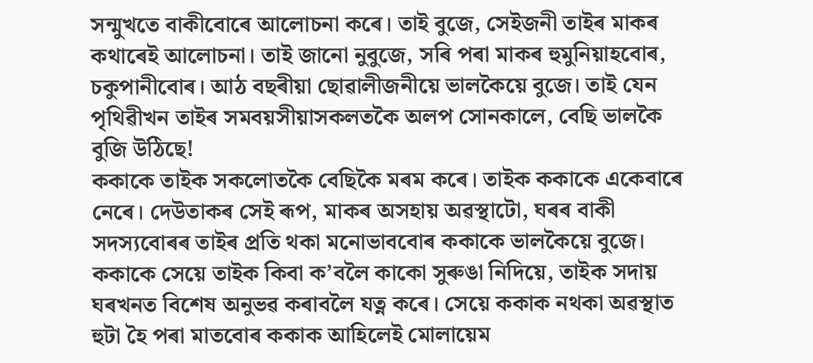সন্মুখতে বাকীবোৰে আলোচনা কৰে। তাই বুজে, সেইজনী তাইৰ মাকৰ কথাৰেই আলোচনা। তাই জানো নুবুজে, সৰি পৰা মাকৰ হুমুনিয়াহবোৰ, চকুপানীবোৰ। আঠ বছৰীয়া ছোৱালীজনীয়ে ভালকৈয়ে বুজে। তাই যেন পৃথিৱীখন তাইৰ সমবয়সীয়াসকলতকৈ অলপ সোনকালে, বেছি ভালকৈ বুজি উঠিছে!
ককাকে তাইক সকলোতকৈ বেছিকৈ মৰম কৰে। তাইক ককাকে একেবাৰে নেৰে। দেউতাকৰ সেই ৰূপ, মাকৰ অসহায় অৱস্থাটো, ঘৰৰ বাকী সদস্যবোৰৰ তাইৰ প্ৰতি থকা মনোভাববোৰ ককাকে ভালকৈয়ে বুজে। ককাকে সেয়ে তাইক কিবা ক’বলৈ কাকো সুৰুঙা নিদিয়ে, তাইক সদায় ঘৰখনত বিশেষ অনুভৱ কৰাবলৈ যত্ন কৰে। সেয়ে ককাক নথকা অৱস্থাত হুটা হৈ পৰা মাতবোৰ ককাক আহিলেই মোলায়েম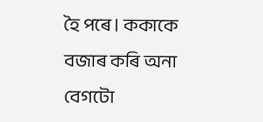হৈ পৰে। ককাকে বজাৰ কৰি অনা বেগটো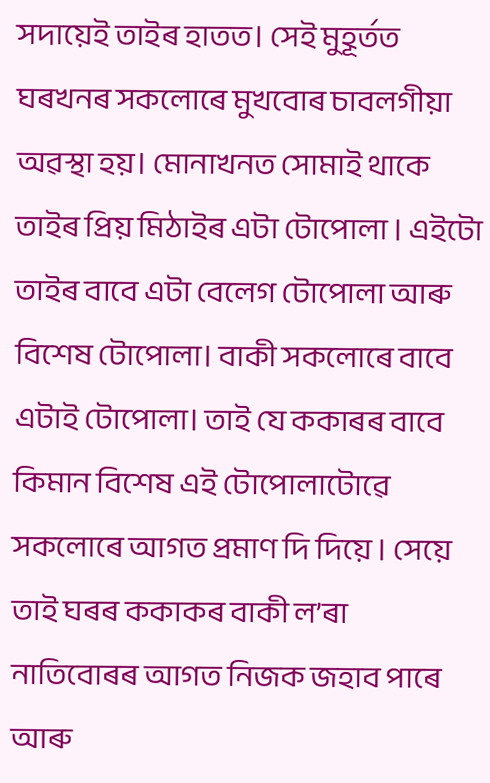সদায়েই তাইৰ হাতত। সেই মুহূৰ্তত ঘৰখনৰ সকলোৰে মুখবোৰ চাবলগীয়া অৱস্থা হয়। মোনাখনত সোমাই থাকে তাইৰ প্ৰিয় মিঠাইৰ এটা টোপোলা । এইটো তাইৰ বাবে এটা বেলেগ টোপোলা আৰু বিশেষ টোপোলা। বাকী সকলোৰে বাবে এটাই টোপোলা। তাই যে ককাৰৰ বাবে কিমান বিশেষ এই টোপোলাটোৱে সকলোৰে আগত প্রমাণ দি দিয়ে । সেয়ে তাই ঘৰৰ ককাকৰ বাকী ল’ৰা নাতিবোৰৰ আগত নিজক জহাব পাৰে আৰু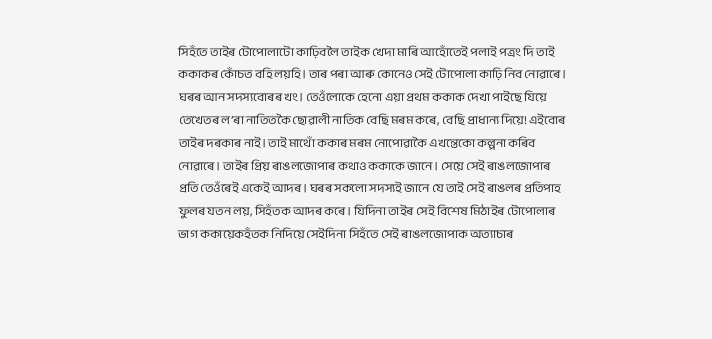সিহঁতে তাইৰ টোপোলাটো কাঢ়িবলৈ তাইক খেদা মাৰি আহোঁতেই পলাই পত্ৰং দি তাই ককাকৰ কোঁচত বহি লয়হি। তাৰ পৰা আৰু কোনেও সেই টোপোলা কাঢ়ি নিব নোৱাৰে। ঘৰৰ আন সদস্যবোৰৰ খং। তেওঁলোকে হেনো এয়া প্রথম ককাক দেখা পাইছে যিয়ে তেখেতৰ ল’ৰা নাতিতকৈ ছোৱালী নাতিক বেছি মৰম কৰে, বেছি প্ৰাধান্য দিয়ে! এইবোৰ তাইৰ দৰকাৰ নাই। তাই মাথোঁ ককাৰ মৰম নোপোৱাকৈ এখন্তেকো কল্পনা কৰিব নোৱাৰে। তাইৰ প্ৰিয় ৰাঙলজোপাৰ কথাও ককাকে জানে। সেয়ে সেই ৰাঙলজোপাৰ প্ৰতি তেওঁৰেই একেই আদৰ। ঘৰৰ সকলো সদস্যই জানে যে তাই সেই ৰাঙলৰ প্ৰতিপাহ ফুলৰ যতন লয়, সিহঁতক আদৰ কৰে। যিদিনা তাইৰ সেই বিশেষ মিঠাইৰ টোপোলাৰ ভাগ ককায়েকহঁতক নিদিয়ে সেইদিনা সিহঁতে সেই ৰাঙলজোপাক অত্যাচাৰ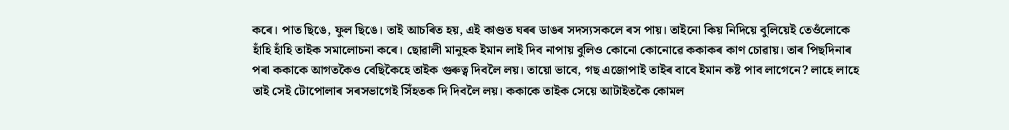কৰে। পাত ছিঙে, ফুল ছিঙে। তাই আচৰিত হয়, এই কাণ্ডত ঘৰৰ ডাঙৰ সদস্যসকলে ৰস পায়। তাইনো কিয় নিদিয়ে বুলিয়েই তেওঁলোকে হাঁহি হাঁহি তাইক সমালোচনা কৰে। ছোৱালী মানুহক ইমান লাই দিব নাপায় বুলিও কোনো কোনোৱে ককাকৰ কাণ চোৱায়। তাৰ পিছদিনাৰ পৰা ককাকে আগতকৈও বেছিকৈহে তাইক গুৰুত্ব দিবলৈ লয়। তায়ো ভাবে, গছ এজোপাই তাইৰ বাবে ইমান কষ্ট পাব লাগেনে? লাহে লাহে তাই সেই টোপোলাৰ সৰসভাগেই সিঁহতক দি দিবলৈ লয়। ককাকে তাইক সেয়ে আটাইতকৈ কোমল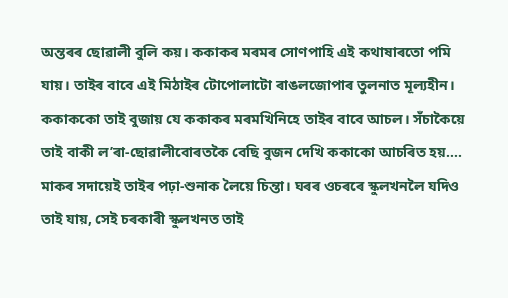অন্তৰৰ ছোৱালী বুলি কয়। ককাকৰ মৰমৰ সোণপাহি এই কথাষাৰতো পমি যায়। তাইৰ বাবে এই মিঠাইৰ টোপোলাটো ৰাঙলজোপাৰ তুলনাত মূল্যহীন। ককাককো তাই বুজায় যে ককাকৰ মৰমখিনিহে তাইৰ বাবে আচল। সঁচাকৈয়ে তাই বাকী ল’ৰা-ছোৱালীবোৰতকৈ বেছি বুজন দেখি ককাকো আচৰিত হয়….
মাকৰ সদায়েই তাইৰ পঢ়া-শুনাক লৈয়ে চিন্তা। ঘৰৰ ওচৰৰে স্কুলখনলৈ যদিও তাই যায়, সেই চৰকাৰী স্কুলখনত তাই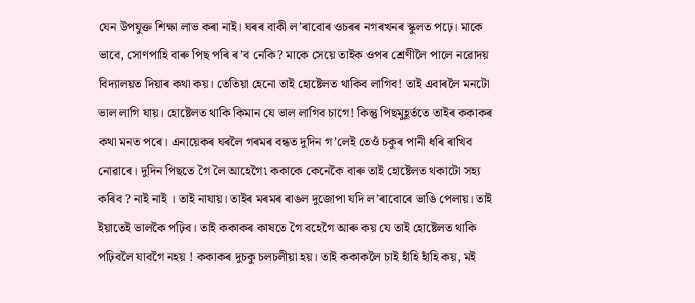যেন উপযুক্ত শিক্ষা লাভ কৰা নাই। ঘৰৰ বাকী ল’ৰাবোৰ ওচৰৰ নগৰখনৰ স্কুলত পঢ়ে। মাকে ভাবে, সোণপাহি বাৰু পিছ পৰি ৰ’ব নেকি? মাকে সেয়ে তাইক ওপৰ শ্ৰেণীলৈ পালে নৱোদয় বিদ্যালয়ত দিয়াৰ কথা কয়। তেতিয়া হেনো তাই হোষ্টেলত থাকিব লাগিব! তাই এবাৰলৈ মনটো ভাল লাগি যায়। হোষ্টেলত থাকি কিমান যে ভাল লাগিব চাগে! কিন্তু পিছমুহূৰ্ততে তাইৰ ককাকৰ কথা মনত পৰে। এনায়েকৰ ঘৰলৈ গৰমৰ বন্ধত দুদিন গ’লেই তেওঁ চকুৰ পানী ধৰি ৰাখিব নোৱাৰে। দুদিন পিছতে গৈ লৈ আহেগৈ৷ ককাকে কেনেকৈ বাৰু তাই হোষ্টেলত থকাটো সহ্য কৰিব ? নাই নাই । তাই নাযায়। তাইৰ মৰমৰ ৰাঙল দুজোপা যদি ল’ৰাবোৰে ভাঙি পেলায়। তাই ইয়াতেই ভালকৈ পঢ়িব। তাই ককাকৰ কাষতে গৈ বহেগৈ আৰু কয় যে তাই হোষ্টেলত থাকি পঢ়িবলৈ যাবগৈ নহয় ! ককাকৰ দুচকু চলচলীয়া হয়। তাই ককাকলৈ চাই হাঁহি হাঁহি কয়, মই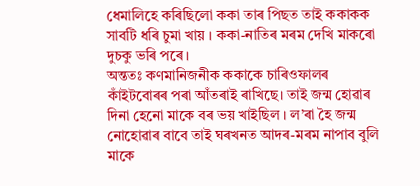ধেমালিহে কৰিছিলো ককা তাৰ পিছত তাই ককাকক সাবটি ধৰি চুমা খায় । ককা-নাতিৰ মৰম দেখি মাকৰো দুচকু ভৰি পৰে।
অন্ততঃ কণমানিজনীক ককাকে চাৰিওফালৰ কাঁইটবোৰৰ পৰা আঁতৰাই ৰাখিছে। তাই জন্ম হোৱাৰ দিনা হেনো মাকে বৰ ভয় খাইছিল । ল’ৰা হৈ জন্ম নোহোৱাৰ বাবে তাই ঘৰখনত আদৰ-মৰম নাপাব বুলি মাকে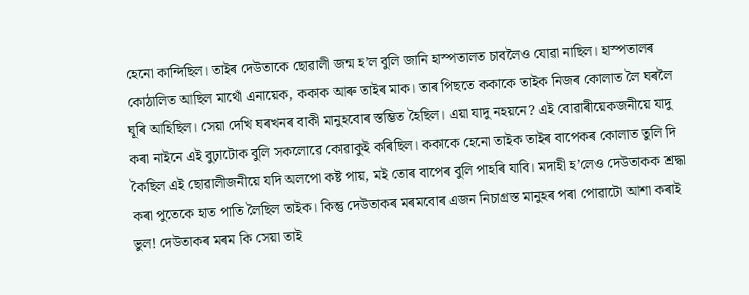হেনো কান্দিছিল। তাইৰ দেউতাকে ছোৱালী জন্ম হ’ল বুলি জানি হাস্পতালত চাবলৈও যোৱা নাছিল। হাস্পতালৰ কোঠালিত আছিল মাথোঁ এনায়েক, ককাক আৰু তাইৰ মাক। তাৰ পিছতে ককাকে তাইক নিজৰ কোলাত লৈ ঘৰলৈ ঘূৰি আহিছিল। সেয়া দেখি ঘৰখনৰ বাকী মানুহবোৰ স্তম্ভিত হৈছিল। এয়া যাদু নহয়নে? এই বোৱাৰীয়েকজনীয়ে যাদু কৰা নাইনে এই বুঢ়াটোক বুলি সকলোৱে কোৱাকুই কৰিছিল। ককাকে হেনো তাইক তাইৰ বাপেকৰ কোলাত তুলি দি কৈছিল এই ছোৱালীজনীয়ে যদি অলপো কষ্ট পায়, মই তোৰ বাপেৰ বুলি পাহৰি যাবি। মদাহী হ’লেও দেউতাকক শ্রদ্ধা কৰা পুতেকে হাত পাতি লৈছিল তাইক। কিন্তু দেউতাকৰ মৰমবোৰ এজন নিচাগ্ৰস্ত মানুহৰ পৰা পোৱাটো আশা কৰাই ভুল! দেউতাকৰ মৰম কি সেয়া তাই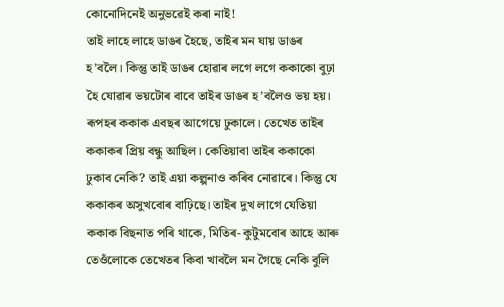কোনোদিনেই অনুভৱেই কৰা নাই!
তাই লাহে লাহে ডাঙৰ হৈছে, তাইৰ মন যায় ডাঙৰ হ’বলৈ। কিন্তু তাই ডাঙৰ হোৱাৰ লগে লগে ককাকো বুঢ়া হৈ যোৱাৰ ভয়টোৰ বাবে তাইৰ ডাঙৰ হ’বলৈও ভয় হয়। ৰূপহৰ ককাক এবছৰ আগেয়ে ঢুকালে। তেখেত তাইৰ ককাকৰ প্ৰিয় বন্ধু আছিল। কেতিয়াবা তাইৰ ককাকো ঢুকাব নেকি? তাই এয়া কল্পনাও কৰিব নোৱাৰে। কিন্তু যে ককাকৰ অসুখবোৰ বাঢ়িছে। তাইৰ দুখ লাগে যেতিয়া ককাক বিছনাত পৰি থাকে, মিতিৰ- কুটুমবোৰ আহে আৰু তেওঁলোকে তেখেতৰ কিবা খাবলৈ মন গৈছে নেকি বুলি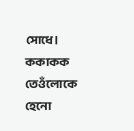সোধে। ককাকক তেওঁলোকে হেনো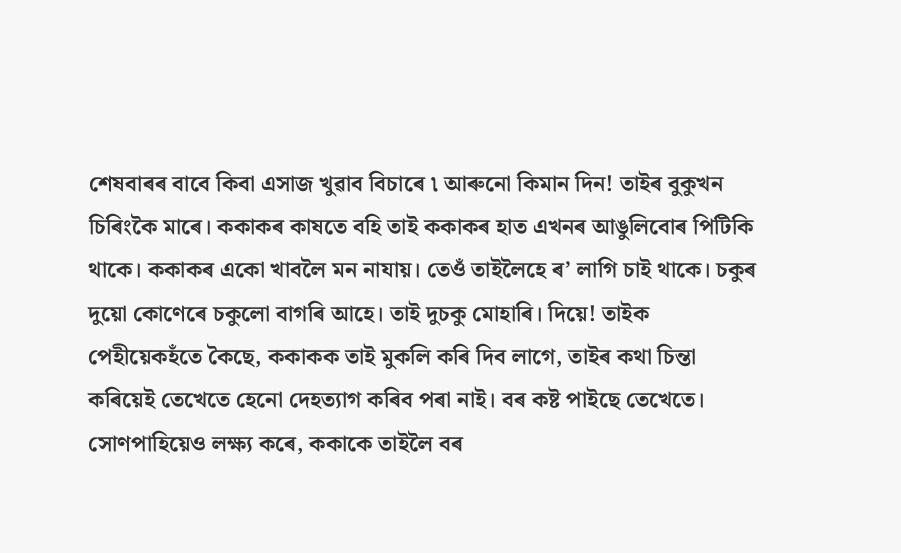শেষবাৰৰ বাবে কিবা এসাজ খুৱাব বিচাৰে ৷ আৰুনো কিমান দিন! তাইৰ বুকুখন চিৰিংকৈ মাৰে। ককাকৰ কাষতে বহি তাই ককাকৰ হাত এখনৰ আঙুলিবোৰ পিটিকি থাকে। ককাকৰ একো খাবলৈ মন নাযায়। তেওঁ তাইলৈহে ৰ’ লাগি চাই থাকে। চকুৰ দুয়ো কোণেৰে চকুলো বাগৰি আহে। তাই দুচকু মোহাৰি। দিয়ে! তাইক পেহীয়েকহঁতে কৈছে, ককাকক তাই মুকলি কৰি দিব লাগে, তাইৰ কথা চিন্তা কৰিয়েই তেখেতে হেনো দেহত্যাগ কৰিব পৰা নাই। বৰ কষ্ট পাইছে তেখেতে। সোণপাহিয়েও লক্ষ্য কৰে, ককাকে তাইলৈ বৰ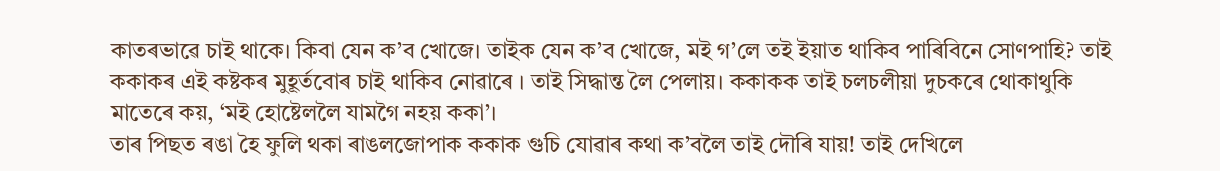কাতৰভাৱে চাই থাকে। কিবা যেন ক’ব খোজে। তাইক যেন ক’ব খোজে, মই গ’লে তই ইয়াত থাকিব পাৰিবিনে সোণপাহি? তাই ককাকৰ এই কষ্টকৰ মুহূৰ্তবোৰ চাই থাকিব নোৱাৰে । তাই সিদ্ধান্ত লৈ পেলায়। ককাকক তাই চলচলীয়া দুচকৰে থোকাথুকি মাতেৰে কয়, ‘মই হোষ্টেললৈ যামগৈ নহয় ককা’।
তাৰ পিছত ৰঙা হৈ ফুলি থকা ৰাঙলজোপাক ককাক গুচি যোৱাৰ কথা ক’বলৈ তাই দৌৰি যায়! তাই দেখিলে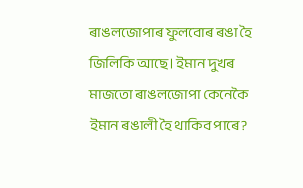ৰাঙলজোপাৰ ফুলবোৰ ৰঙা হৈ জিলিকি আছে। ইমান দুখৰ মাজতো ৰাঙলজোপা কেনেকৈ ইমান ৰঙালী হৈ থাকিব পাৰে?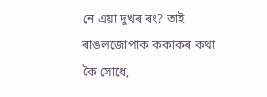নে এয়া দুখৰ ৰং? তাই ৰাঙলজোপাক ককাকৰ কথা কৈ সোধে,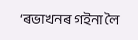‘ৰভাখনৰ গইনা লৈ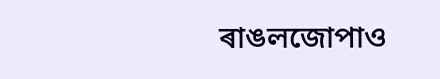ৰাঙলজোপাও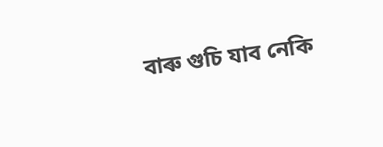বাৰু গুচি যাব নেকি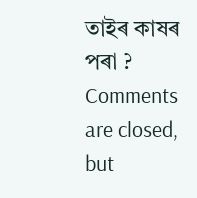তাইৰ কাষৰ পৰা ?
Comments are closed, but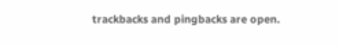trackbacks and pingbacks are open.